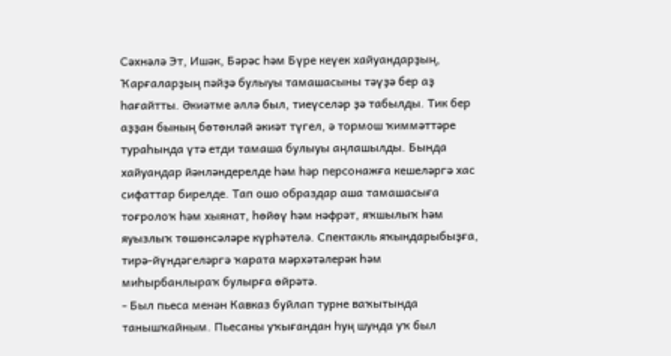Сәхнәлә Эт, Ишәк, Бәрәс һәм Бүре кеүек хайуандарҙың, Ҡарғаларҙың пәйҙә булыуы тамашасыны тәүҙә бер аҙ һағайтты. Әкиәтме әллә был, тиеүселәр ҙә табылды. Тик бер аҙҙан бының бөтөнләй әкиәт түгел, ә тормош ҡиммәттәре тураһында үтә етди тамаша булыуы аңлашылды. Бында хайуандар йәнләндерелде һәм һәр персонажға кешеләргә хас сифаттар бирелде. Тап ошо образдар аша тамашасыға тоғролоҡ һәм хыянат, һөйөү һәм нәфрәт, яҡшылыҡ һәм яуызлыҡ төшөнсәләре күрһәтелә. Спектакль яҡындарыбыҙға, тирә-йүндәгеләргә ҡарата мәрхәтәлерәк һәм миһырбанлыраҡ булырға өйрәтә.
- Был пьеса менән Кавказ буйлап турне ваҡытында танышҡайным. Пьесаны уҡығандан һуң шунда уҡ был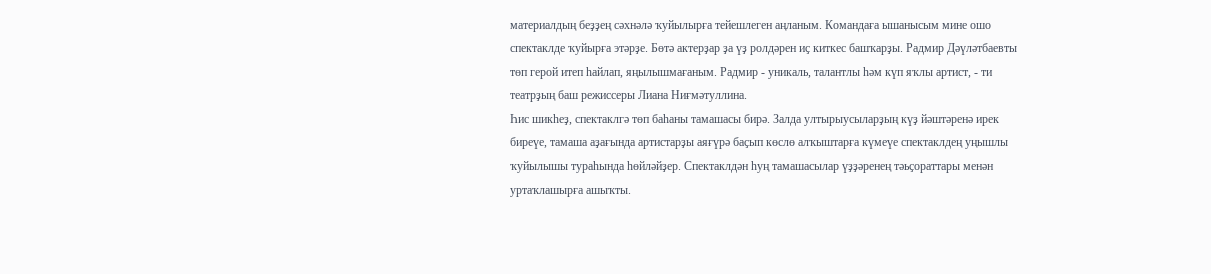материалдың беҙҙең сәхнәлә ҡуйылырға тейешлеген аңланым. Командаға ышанысым мине ошо спектаклде ҡуйырға этәрҙе. Бөтә актерҙар ҙа үҙ ролдәрен иҫ киткес башҡарҙы. Радмир Дәүләтбаевты төп герой итеп һайлап, яңылышмағаным. Радмир - уникаль, талантлы һәм күп яҡлы артист, - ти театрҙың баш режиссеры Лиана Ниғмәтуллина.
Һис шикһеҙ, спектаклгә төп баһаны тамашасы бирә. Залда ултырыусыларҙың күҙ йәштәренә ирек биреүе, тамаша аҙағында артистарҙы аяғүрә баҫып көслө алҡыштарға күмеүе спектаклдең уңышлы ҡуйылышы тураһында һөйләйҙер. Спектаклдән һуң тамашасылар үҙҙәренең тәьҫораттары менән уртаҡлашырға ашыҡты.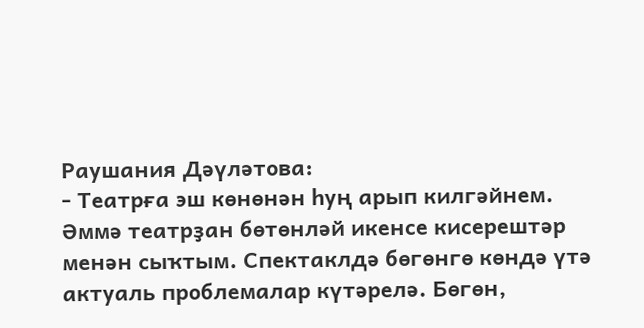Раушания Дәүләтова:
- Театрға эш көнөнән һуң арып килгәйнем. Әммә театрҙан бөтөнләй икенсе кисерештәр менән сыҡтым. Спектаклдә бөгөнгө көндә үтә актуаль проблемалар күтәрелә. Бөгөн,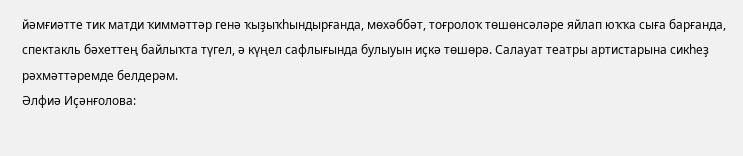йәмғиәтте тик матди ҡиммәттәр генә ҡыҙыҡһындырғанда, мөхәббәт, тоғролоҡ төшөнсәләре яйлап юҡҡа сыға барғанда, спектакль бәхеттең байлыҡта түгел, ә күңел сафлығында булыуын иҫкә төшөрә. Салауат театры артистарына сикһеҙ рәхмәттәремде белдерәм.
Әлфиә Иҫәнғолова: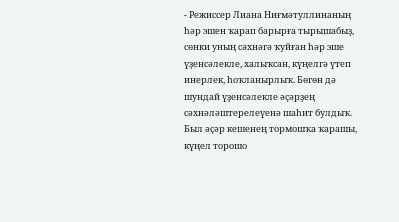- Режиссер Лиана Ниғмәтуллинаның һәр эшен ҡарап барырға тырышабыҙ, сөнки уның сәхнәгә ҡуйған һәр эше үҙенсәлекле, халыҡсан, күңелгә үтеп инерлек, һоҡланырлыҡ. Бөгөн дә шундай үҙенсәлекле әҫәрҙең сәхнәләштерелеүенә шаһит булдыҡ. Был әҫәр кешенең тормошҡа ҡарашы, күңел торошо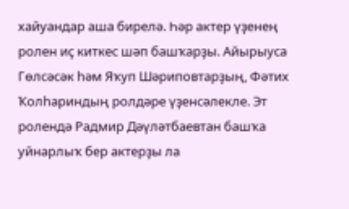хайуандар аша бирелә. Һәр актер үҙенең ролен иҫ киткес шәп башҡарҙы. Айырыуса Гөлсәсәк һәм Яҡуп Шәриповтарҙың, Фәтих Ҡолһариндың ролдәре үҙенсәлекле. Эт ролендә Радмир Дәүләтбаевтан башҡа уйнарлыҡ бер актерҙы ла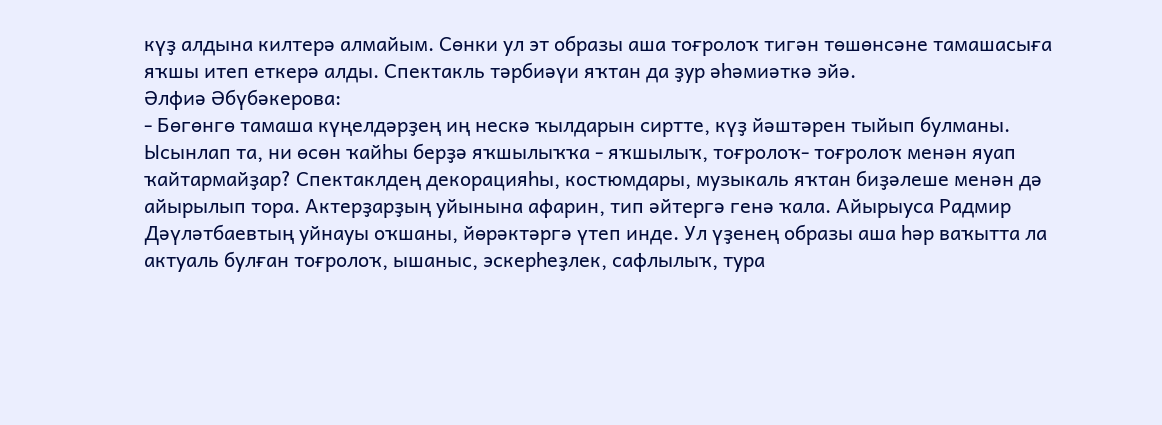күҙ алдына килтерә алмайым. Сөнки ул эт образы аша тоғролоҡ тигән төшөнсәне тамашасыға яҡшы итеп еткерә алды. Спектакль тәрбиәүи яҡтан да ҙур әһәмиәткә эйә.
Әлфиә Әбүбәкерова:
- Бөгөнгө тамаша күңелдәрҙең иң нескә ҡылдарын сиртте, күҙ йәштәрен тыйып булманы. Ысынлап та, ни өсөн ҡайһы берҙә яҡшылыҡҡа - яҡшылыҡ, тоғролоҡ- тоғролоҡ менән яуап ҡайтармайҙар? Спектаклдең декорацияһы, костюмдары, музыкаль яҡтан биҙәлеше менән дә айырылып тора. Актерҙарҙың уйынына афарин, тип әйтергә генә ҡала. Айырыуса Радмир Дәүләтбаевтың уйнауы оҡшаны, йөрәктәргә үтеп инде. Ул үҙенең образы аша һәр ваҡытта ла актуаль булған тоғролоҡ, ышаныс, эскерһеҙлек, сафлылыҡ, тура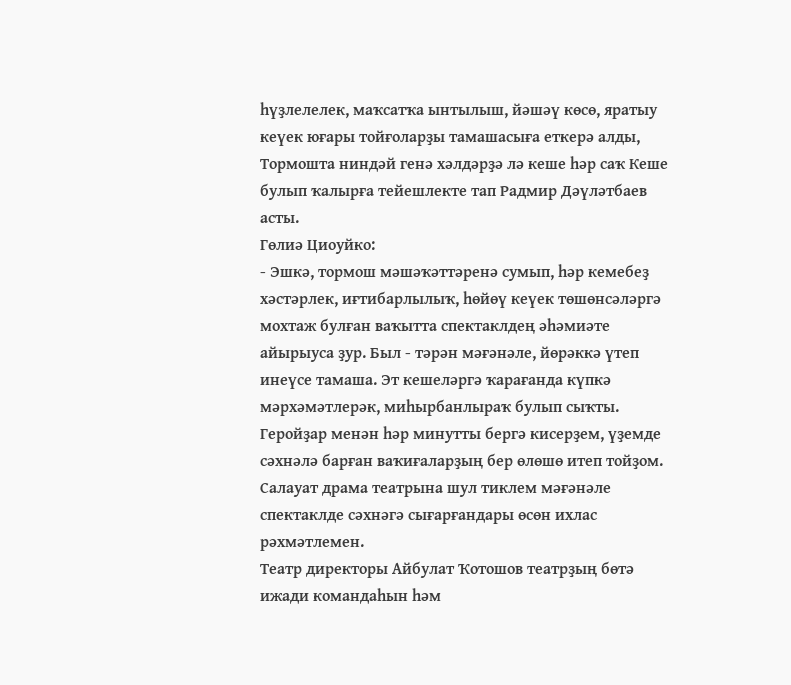һүҙлелелек, маҡсатҡа ынтылыш, йәшәү көсө, яратыу кеүек юғары тойғоларҙы тамашасыға еткерә алды, Тормошта ниндәй генә хәлдәрҙә лә кеше һәр саҡ Кеше булып ҡалырға тейешлекте тап Радмир Дәүләтбаев асты.
Гөлиә Циоуйко:
- Эшкә, тормош мәшәҡәттәренә сумып, һәр кемебеҙ хәстәрлек, иғтибарлылыҡ, һөйөү кеүек төшөнсәләргә мохтаж булған ваҡытта спектаклдең әһәмиәте айырыуса ҙур. Был - тәрән мәғәнәле, йөрәккә үтеп инеүсе тамаша. Эт кешеләргә ҡарағанда күпкә мәрхәмәтлерәк, миһырбанлыраҡ булып сыҡты. Геройҙар менән һәр минутты бергә кисерҙем, үҙемде сәхнәлә барған ваҡиғаларҙың бер өлөшө итеп тойҙом. Салауат драма театрына шул тиклем мәғәнәле спектаклде сәхнәгә сығарғандары өсөн ихлас рәхмәтлемен.
Театр директоры Айбулат Ҡотошов театрҙың бөтә ижади командаһын һәм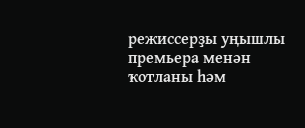режиссерҙы уңышлы премьера менән ҡотланы һәм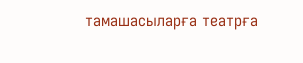тамашасыларға театрға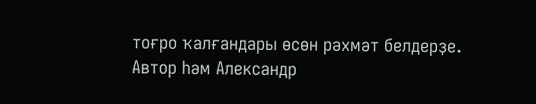тоғро ҡалғандары өсөн рәхмәт белдерҙе.
Автор һәм Александр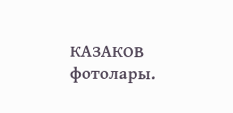КАЗАКОВ фотолары.